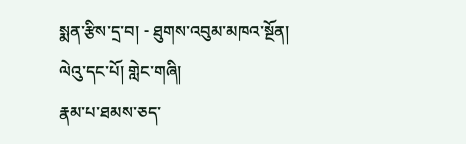སྨན་རྩིས་དྲ་བ། - ཐུགས་འབུམ་མཁའ་སྔོན།
ལེའུ་དང་པོ། གླེང་གཞི།
རྣམ་པ་ཐམས་ཅད་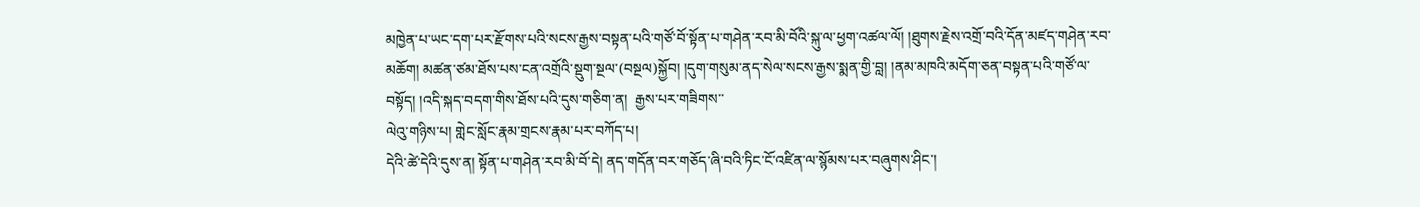མཁྱེན་པ་ཡང་དག་པར་རྫོགས་པའི་སངས་རྒྱས་བསྟན་པའི་གཙོ་བོ་སྟོན་པ་གཤེན་རབ་མི་བོའི་སྐུ་ལ་ཕྱག་འཚལ་ལོ། །ཐུགས་རྗེས་འགྲོ་བའི་དོན་མཛད་གཤེན་རབ་མཆོག། མཚན་ཙམ་ཐོས་པས་ངན་འགྲོའི་སྡུག་སྔལ་(བསྔལ)སྐྱོབ། །དུག་གསུམ་ནད་སེལ་སངས་རྒྱས་སྨན་གྱི་བླ། །ནམ་མཁའི་མདོག་ཅན་བསྟན་པའི་གཙོ་ལ་བསྟོད། །འདི་སྐད་བདག་གིས་ཐོས་པའི་དུས་གཅིག་ན།  རྒྱས་པར་གཟིགས་་
ལེའུ་གཉིས་པ། གླེང་སློང་རྣམ་གྲངས་རྣམ་པར་བཀོད་པ།
དེའི་ཚེ་དེའི་དུས་ན། སྟོན་པ་གཤེན་རབ་མི་བོ་དེ། ནད་གདོན་བར་གཅོད་ཞི་བའི་ཏིང་ངོ་འཛིན་ལ་སྙོམས་པར་བཞུགས་ཤིང་།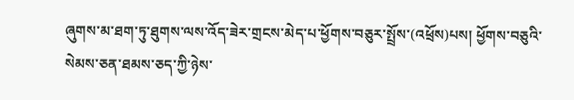ཞུགས་མ་ཐག་ཏུ་ཐུགས་ལས་འོད་ཟེར་གྲངས་མེད་པ་ཕྱོགས་བཅུར་སྤྲོས་(འཕྲོས)པས། ཕྱོགས་བཅུའི་སེམས་ཅན་ཐམས་ཅད་ཀྱི་ཉེས་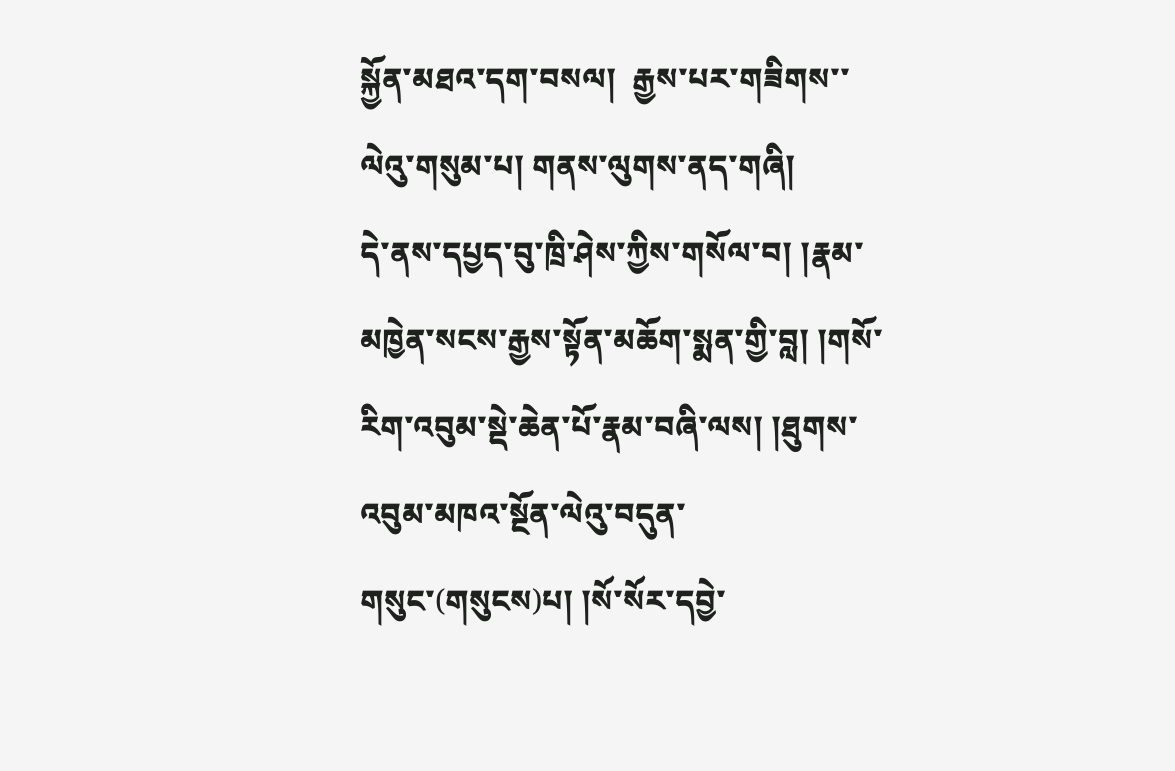སྐྱོན་མཐའ་དག་བསལ།  རྒྱས་པར་གཟིགས་་
ལེའུ་གསུམ་པ། གནས་ལུགས་ནད་གཞི།
དེ་ནས་དཔྱད་བུ་ཁྲི་ཤེས་ཀྱིས་གསོལ་བ། །རྣམ་མཁྱེན་སངས་རྒྱས་སྟོན་མཆོག་སྨན་གྱི་བླ། །གསོ་རིག་འབུམ་སྡེ་ཆེན་པོ་རྣམ་བཞི་ལས། །ཐུགས་འབུམ་མཁའ་སྔོན་ལེའུ་བདུན་གསུང་(གསུངས)པ། །སོ་སོར་དབྱེ་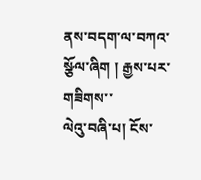ནས་བདག་ལ་བཀའ་སྩོལ་ཞིག ། རྒྱས་པར་གཟིགས་་
ལེའུ་བཞི་པ། ངོས་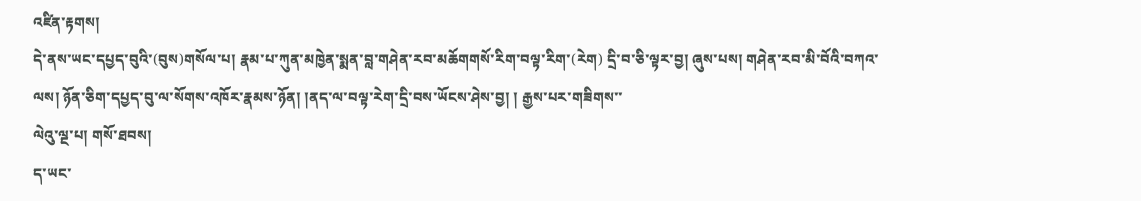འཛིན་རྟགས།
དེ་ནས་ཡང་དཔྱད་བུའི་(བུས)གསོལ་པ། རྣམ་པ་ཀུན་མཁྱེན་སྨན་བླ་གཤེན་རབ་མཆོགགསོ་རིག་བལྟ་རིག་(རེག) དྲི་བ་ཅི་ལྟར་བྱ། ཞུས་པས། གཤེན་རབ་མི་བོའི་བཀའ་ལས། ཉོན་ཅིག་དཔྱད་བུ་ལ་སོགས་འཁོར་རྣམས་ཉོན། །ནད་ལ་བལྟ་རེག་དྲི་བས་ཡོངས་ཤེས་བྱ། ། རྒྱས་པར་གཟིགས་་
ལེའུ་ལྔ་པ། གསོ་ཐབས།
ད་ཡང་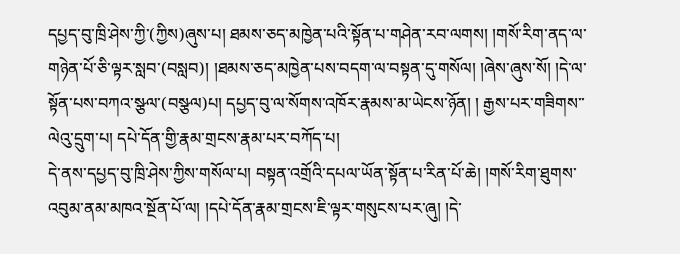དཔྱད་བུ་ཁྲི་ཤེས་ཀྱི་(ཀྱིས)ཞུས་པ། ཐམས་ཅད་མཁྱེན་པའི་སྟོན་པ་གཤེན་རབ་ལགས། །གསོ་རིག་ནད་ལ་གཉེན་པོ་ཅི་ལྟར་སླབ་(བསླབ)། །ཐམས་ཅད་མཁྱེན་པས་བདག་ལ་བསྟན་དུ་གསོལ། །ཞེས་ཞུས་སོ། །དེ་ལ་སྟོན་པས་བཀའ་སྩལ་(བསྩལ)པ། དཔྱད་བུ་ལ་སོགས་འཁོར་རྣམས་མ་ཡེངས་ཉོན། ། རྒྱས་པར་གཟིགས་་
ལེའུ་དྲུག་པ། དཔེ་དོན་གྱི་རྣམ་གྲངས་རྣམ་པར་བཀོད་པ།
དེ་ནས་དཔྱད་བུ་ཁྲི་ཤེས་ཀྱིས་གསོལ་པ། བསྟན་འགྲོའི་དཔལ་ཡོན་སྟོན་པ་རིན་པོ་ཆེ། །གསོ་རིག་ཐུགས་འབུམ་ནམ་མཁའ་སྔོན་པོ་ལ། །དཔེ་དོན་རྣམ་གྲངས་ཇི་ལྟར་གསུངས་པར་ཞུ། །དེ་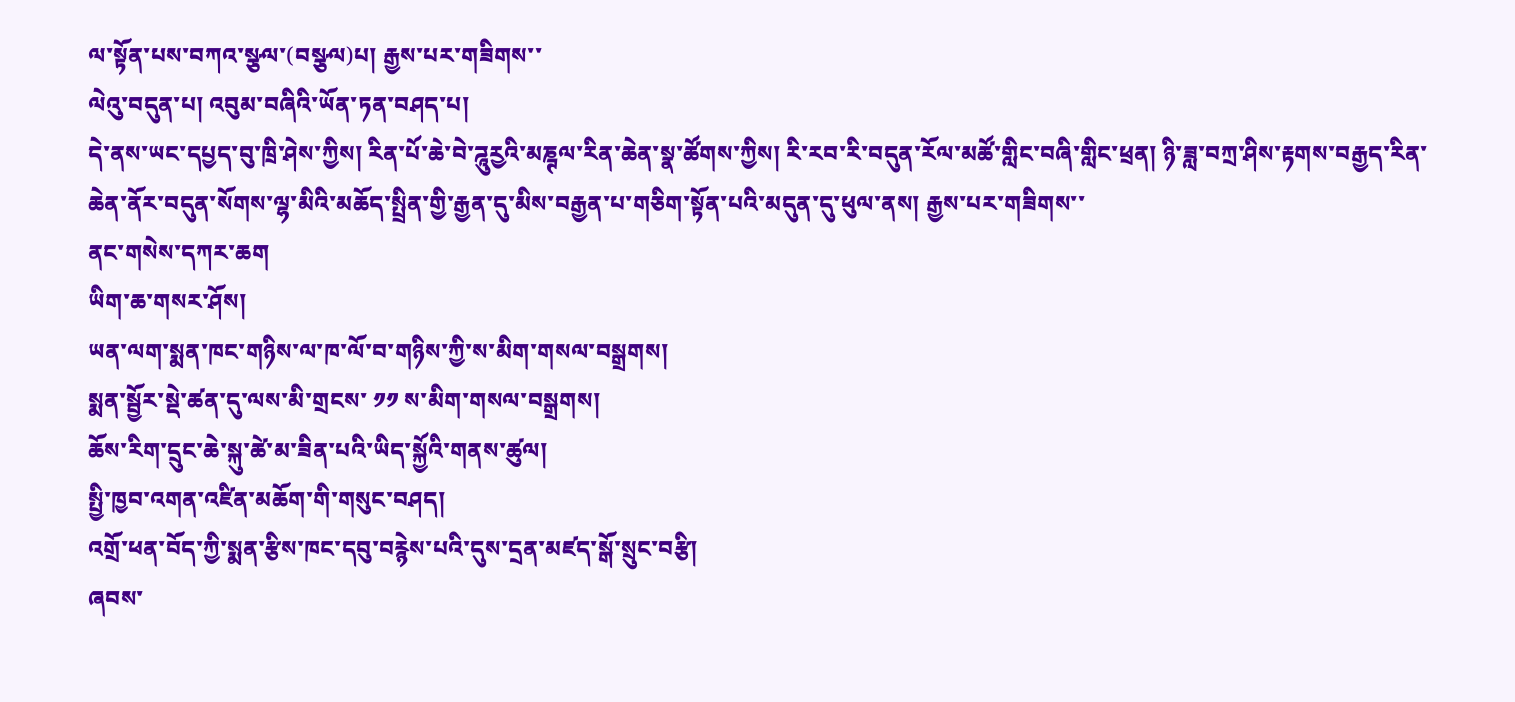ལ་སྟོན་པས་བཀའ་སྩལ་(བསྩལ)པ། རྒྱས་པར་གཟིགས་་
ལེའུ་བདུན་པ། འབུམ་བཞིའི་ཡོན་ཏན་བཤད་པ།
དེ་ནས་ཡང་དཔྱད་བུ་ཁྲི་ཤེས་ཀྱིས། རིན་པོ་ཆེ་བེ་ཌཱུརྱའི་མཎྚལ་རིན་ཆེན་སྣ་ཚོགས་ཀྱིས། རི་རབ་རི་བདུན་རོལ་མཚོ་གླིང་བཞི་གླིང་ཕྲན། ཉི་ཟླ་བཀྲ་ཤིས་རྟགས་བརྒྱད་རིན་ཆེན་ནོར་བདུན་སོགས་ལྷ་མིའི་མཆོད་སྤྲིན་གྱི་རྒྱན་དུ་མིས་བརྒྱན་པ་གཅིག་སྟོན་པའི་མདུན་དུ་ཕུལ་ནས། རྒྱས་པར་གཟིགས་་
ནང་གསེས་དཀར་ཆག
ཡིག་ཆ་གསར་ཤོས།
ཡན་ལག་སྨན་ཁང་གཉིས་ལ་ཁ་ལོ་བ་གཉིས་ཀྱི་ས་མིག་གསལ་བསྒྲགས།
སྨན་སྦྱོར་སྡེ་ཚན་དུ་ལས་མི་གྲངས་ ༡༡ ས་མིག་གསལ་བསྒྲགས།
ཆོས་རིག་དྲུང་ཆེ་སྐུ་ཚེ་མ་ཟིན་པའི་ཡིད་སྐྱོའི་གནས་ཚུལ།
སྤྱི་ཁྱབ་འགན་འཛིན་མཆོག་གི་གསུང་བཤད།
འགྲོ་ཕན་བོད་ཀྱི་སྨན་རྩིས་ཁང་དབུ་བརྙེས་པའི་དུས་དྲན་མཛད་སྒོ་སྲུང་བརྩི།
ཞབས་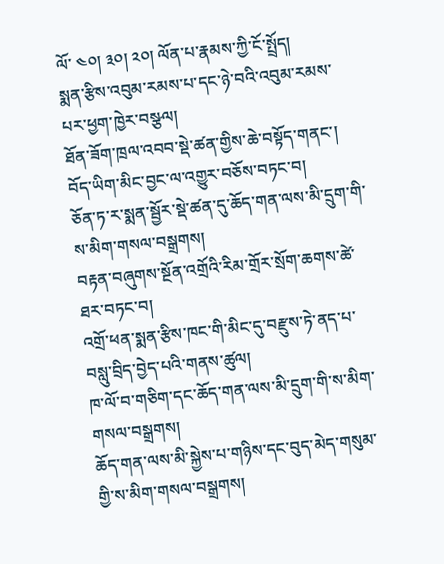ལོ་ ༤༠། ༣༠། ༢༠། ལོན་པ་རྣམས་ཀྱི་ངོ་སྤྲོད།
སྨན་རྩིས་འབུམ་རམས་པ་དང་ཉེ་བའི་འབུམ་རམས་པར་ཕྱག་ཁྱེར་བསྩལ།
ཐོན་ཟོག་ཁྲལ་འབབ་སྡེ་ཚན་གྱིས་ཆེ་བསྟོད་གནང་།
བོད་ཡིག་མིང་བྱང་ལ་འགྱུར་བཅོས་བཏང་བ།
ཅོན་ཏ་ར་སྨན་སྦྱོར་སྡེ་ཚན་དུ་ཆོད་གན་ལས་མི་དྲུག་གི་ས་མིག་གསལ་བསྒྲགས།
བརྟན་བཞུགས་སྔོན་འགྲོའི་རིམ་གྲོར་སྲོག་ཆགས་ཚེ་ཐར་བཏང་བ།
འགྲོ་ཕན་སྨན་རྩིས་ཁང་གི་མིང་དུ་བརྫུས་ཏེ་ནད་པ་བསླུ་བྲིད་བྱེད་པའི་གནས་ཚུལ།
ཁ་ལོ་བ་གཅིག་དང་ཆོད་གན་ལས་མི་དྲུག་གི་ས་མིག་གསལ་བསྒྲགས།
ཆོད་གན་ལས་མི་སྐྱེས་པ་གཉིས་དང་བུད་མེད་གསུམ་གྱི་ས་མིག་གསལ་བསྒྲགས།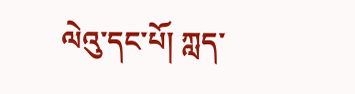ལེའུ་དང་པོ། ཀླད་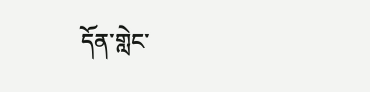དོན་གླེང་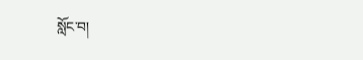སློང་བ།